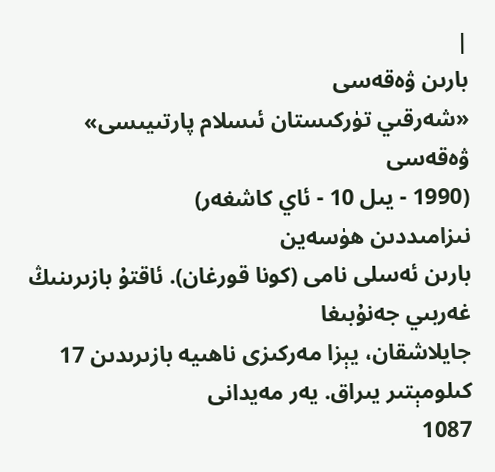|
بارىن ۋەقەسى
«شەرقىي تۈركىستان ئىسلام پارتىيىسى» ۋەقەسى
(1990 - يىل 10 - ئاي كاشغەر)
نىزامىددىن ھۈسەين
بارىن ئەسلى نامى (كونا قورغان). ئاقتۇ بازىرىنىڭ غەربىي جەنۇبىغا
جايلاشقان، يېزا مەركىزى ناھىيە بازىرىدىن 17 كىلومېتىر يىراق. يەر مەيدانى
1087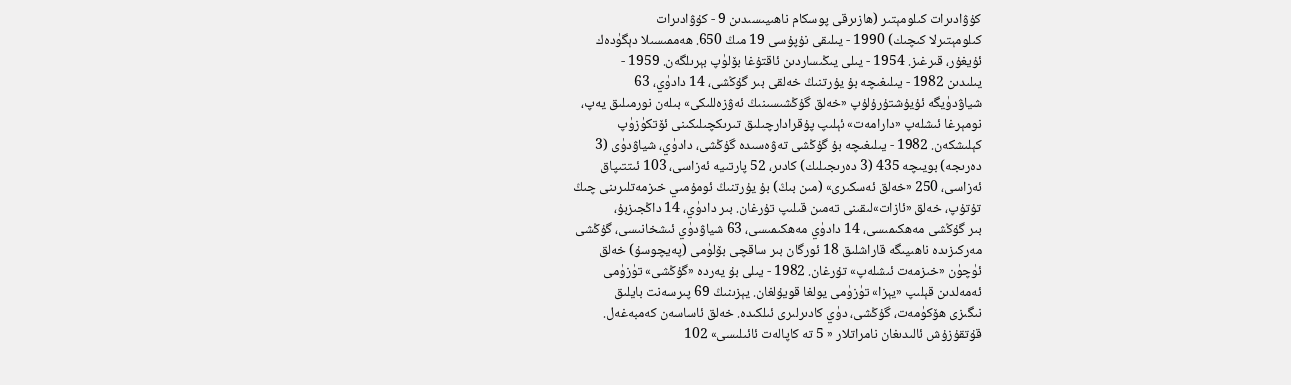كۇۋادىرات كىلومېتىر (ھازىرقى پوسكام ناھىيىسىدىن 9 - كۇۋادىرات
كىلومېتىرلا كىچىك) 1990 - يىلىقى نۇپۇسى 19 مىڭ 650. ھەممىسىلا دېگۈدەك
ئۇيغۇر، قىرغىز. 1954 - يىلى يىڭىساردىن ئاقتۇغا بۆلۈپ بېرىلگەن. 1959 -
يىلىدىن 1982 - يىلىغىچە بۇ يۇرتنىڭ خەلقى بىر گۇڭشى، 14 دادۈي، 63
شياۋدۈيگە ئۇيۇشتۇرۇلۇپ «خەلق گۇڭشىسىنىڭ ئەۋزەللىكى» بىلەن نورمىلىق يەپ،
نومېرغا ئىشلەپ «دارامەت» ئېلىپ پۇقرادارچىلىق تىرىكچىلىكىنى ئۆتكۈزۈپ
كېلىشكەن. 1982 - يىلىغىچە بۇ گۇڭشى تەۋەسىدە گۇڭشى، دادۈي، شياۋدۈى (3
دەرىجە) بويىچە 435 (3 دەرىجىلىك) كادىر، 52 پارتىيە ئەزاسى، 103 ئىتتىپاق
ئەزاسى، 250 «خەلق ئەسكىرى» (مىن بىڭ) بۇ يۇرتنىڭ ئومۇمىي خىزمەتلىرىنى چىڭ
تۇتۇپ، خەلق «ئازات»لىقىنى تەمىن قىلىپ تۇرغان. بىر دادۈي، 14 داڭجىزبۇ،
بىر گۇڭشى مەھكىمىسى، 14 دادۈي مەھكىمىسى، 63 شياۋدۈي ئىشخانىسى، گۇڭشى
مەركىزىدە ناھىيىگە قاراشلىق 18 ئورگان بىر ساقچى بۆلۈمى (پەيچوسۇ) خەلق
ئۈچۈن «خىزمەت ئىشلەپ» تۇرغان. 1982 - يىلى بۇ يەردە «گۇڭشى» تۈزۈمى
ئەمەلدىن قېلىپ «يېزا» تۈزۈمى يولغا قويۇلغان. يېزىنىڭ 69 پىرسەنت بايلىق
نىگىزى ھۆكۈمەت، گۇڭشى، دۈي كادىرلىرى ئىلكىدە. خەلق ئاساسەن كەمبەغەل.
قۇتقۇزۇش ئالىدىغان نامراتلار « 5 تە كاپالەت ئائىلىسى» 102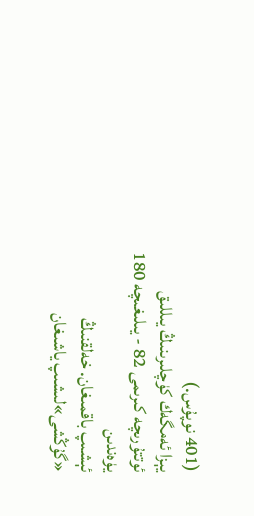(401 نوپۇس.)
يېزا ئەمگەك كۈچلىرىنىڭ يىللىق ئوتتۇرىچە كىرىمى 82 - يىلىغىچە 180 يۈەندىن
ئېشىپ باقمىغان. خەلقنىڭ «گۇڭشى»لىشىپ ياشىغان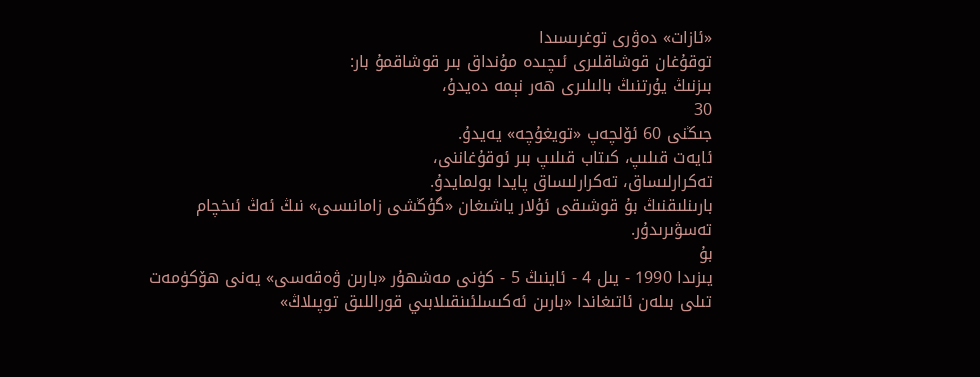«ئازات» دەۋرى توغرىسىدا
توقۇغان قوشاقلىرى ئىچىدە مۇنداق بىر قوشاقمۇ بار:
بىزنىڭ يۇرتنىڭ بالىلىرى ھەر نېمە دەيدۇ،
30
جىڭنى 60 ئۆلچەپ «تويغۇچە» يەيدۇ.
ئايەت قىلىپ، كىتاب قىلىپ بىر ئوقۇغاننى،
تەكرارلىساق، تەكرارلىساق پايدا بولمايدۇ.
بارىنلىقنىڭ بۇ قوشىقى ئۇلار ياشىغان «گۇڭشى زامانىسى» نىڭ ئەڭ ئىخچام
تەسۋىرىدۇر.
بۇ
يىزىدا 1990 - يىل 4 - ئاينىڭ 5 - كۈنى مەشھۇر «بارىن ۋەقەسى» يەنى ھۆكۈمەت
تىلى بىلەن ئاتىغاندا «بارىن ئەكىسلئىنقىلابىي قوراللىق توپىلاڭ»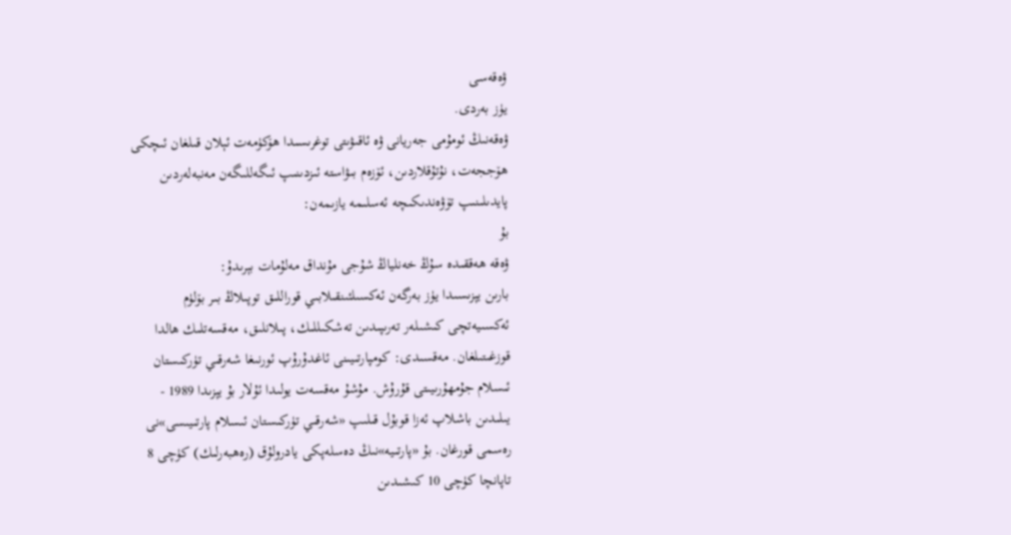ۋەقەسى
يۈز بەردى.
ۋەقەنىڭ ئومۇمى جەريانى ۋە ئاقىۋىتى توغرىسىدا ھۆكۈمەت ئېلان قىلغان ئىچكى
ھۆججەت، نۇتۇقلاردىن، ئۆزەم بىۋاستە ئىزدىنىپ ئىگەللىگەن مەنبەلەردىن
پايدىلىنىپ تۆۋەندىكىچە ئەسلىمە يازىمەن:
بۇ
ۋەقە ھەققىدە سۇڭ خەنلياڭ شۇجى مۇنداق مەلۇمات بېرىدۇ:
بارىن يېزىسىدا يۈز بەرگەن ئەكسىلئىنقىلابىي قوراللىق توپىلاڭ بىر بۆلۈم
ئەكسىيەتچى كىشىلەر تەرىپىدىن تەشكىللىك، پىلانلىق، مەقسەتلىك ھالدا
قوزغىتىلغان. مەقسىدى: كومپارتىيىنى ئاغدۇرۇپ ئورنىغا شەرقىي تۈركىستان
ئىسلام جۇمھۇرىيىتى قۇرۇش. مۇشۇ مەقسەت يولىدا ئۇلار بۇ يېزىدا 1989 -
يىلىدىن باشلاپ ئەزا قوبۇل قىلىپ «شەرقىي تۈركىستان ئىسلام پارتىيىسى»نى
رەسمى قورغان. بۇ «پارتىيە»نىڭ دەسلەپكى يادرولۇق (رەھبەرلىك) كۈچى 8
تاپانچا كۈچى 10 كىشىدىن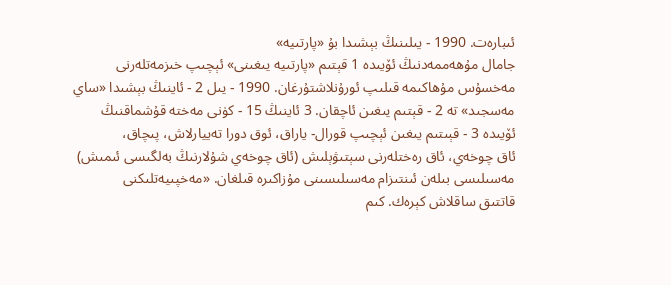ئىبارەت. 1990 - يىلىنىڭ بېشىدا بۇ «پارتىيە»
جامال مۇھەممەدنىڭ ئۆيىدە 1 قېتىم «پارتىيە يىغىنى» ئېچىپ خىزمەتلەرنى
مەخسۇس مۇھاكىمە قىلىپ ئورۇنلاشتۇرغان. 1990 - يىل 2 - ئاينىڭ بېشىدا «ساي
مەسجىد» تە 2 - قېتىم يىغىن ئاچقان. 3 ئاينىڭ 15 - كۈنى مەختە قۇشماقنىڭ
ئۆيىدە 3 - قېىتىم يىغىن ئېچىپ قورال- ياراق، ئوق دورا تەييارلاش، پىچاق،
ئاق چوخەي، ئاق رەختلەرنى سېتىۋېلىش (ئاق چوخەي شۇلارنىڭ بەلگىسى ئىمىش)
مەسىلىسى بىلەن ئىنتىزام مەسىلىسىنى مۇزاكىرە قىلغان. «مەخپىيەتلىكنى
قاتتىق ساقلاش كېرەك. كىم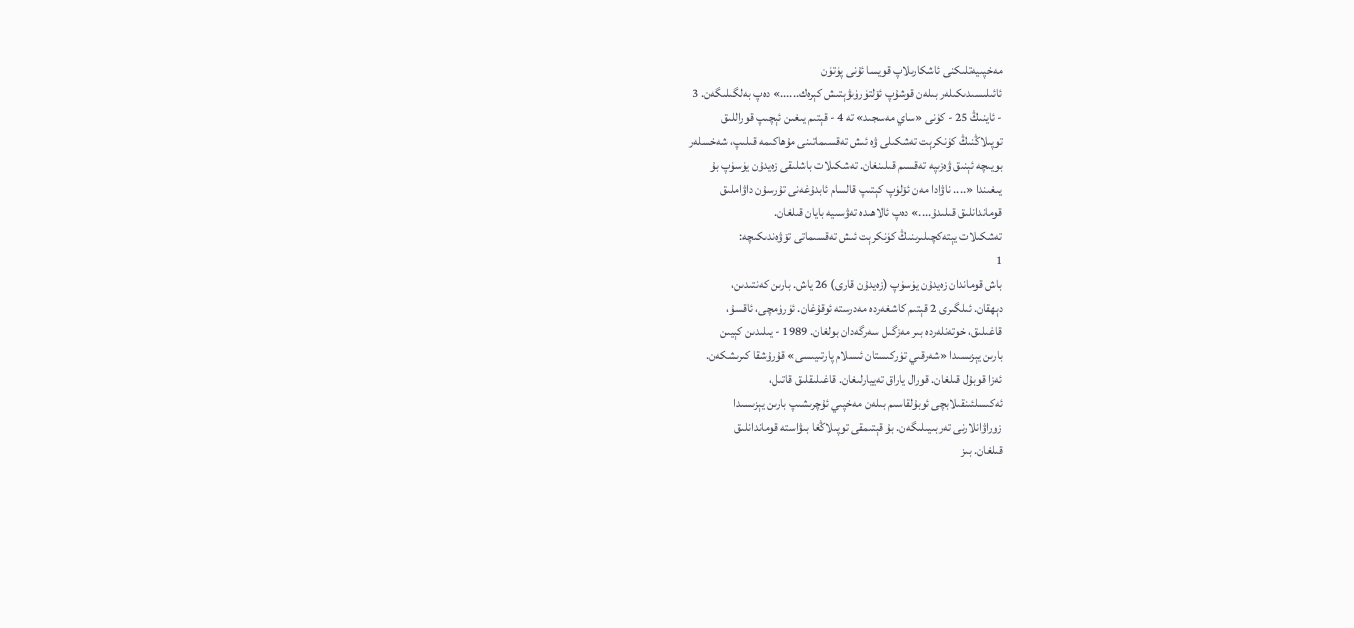مەخپىيەتلىكنى ئاشكارىلاپ قويسا ئۇنى پۈتۈن
ئائىلىسىدىكىلەر بىلەن قوشۇپ ئۆلتۈرۈىۋېتىش كېرەك......» دەپ بەلگىلىگەن. 3
- ئاينىڭ 25 - كۈنى «ساي مەسجىد» تە 4 - قېتىم يىغىن ئېچىپ قوراللىق
توپىلاڭنىڭ كۈنكرېت تەشكىلى ۋە ئىش تەقسىماتىنى مۇھاكىمە قىلىپ، شەخسلەر
بويىچە ئېنىق ۋەزىپە تەقسىم قىلىنغان. تەشكىلات باشلىقى زەيدۇن يۈسۈپ بۇ
يىغىندا «.... ناۋادا مەن ئۆلۈپ كېتىپ قالسام ئابدۇغەنى تۇرسۇن داۋاملىق
قوماندانلىق قىلىدۇ....» دەپ ئالاھىدە تەۋسىيە بايان قىلغان.
تەشكىلات يېتەكچىلىرىنىڭ كۈنكرېت ئىش تەقسىماتى تۆۋەندىكىچە:
1
باش قوماندان زەيدۇن يۈسۈپ (زەيدۇن قارى) 26 ياش. بارىن كەنتىدىن،
دېھقان. ئىلگىرى 2 قېتىم كاشغەردە مەدرستە ئوقۇغان. ئۈرۈمچى، ئاقسۇ،
قاغىلىق، خوتەنلەردە بىر مەزگىل سەرگەدان بولغان. 1989 - يىلىدىن كېيىن
بارىن يېزىسىدا «شەرقىي تۈركىستان ئىسلام پارتىيىسى» قۇرۇشقا كىرىشكەن.
ئەزا قوبۇل قىلغان. قورال ياراق تەييارلىغان. قاغىلىقلىق قاتىل،
ئەكىسلئىنقىلابچى ئوبۇلقاسىم بىلەن مەخپىي ئۇچرىشىپ بارىن يېزىسىدا
زوراۋانلارنى تەربىيىلىگەن. بۇ قېتىمقى توپىلاڭغا بىۋاستە قوماندانلىق
قىلغان. بىز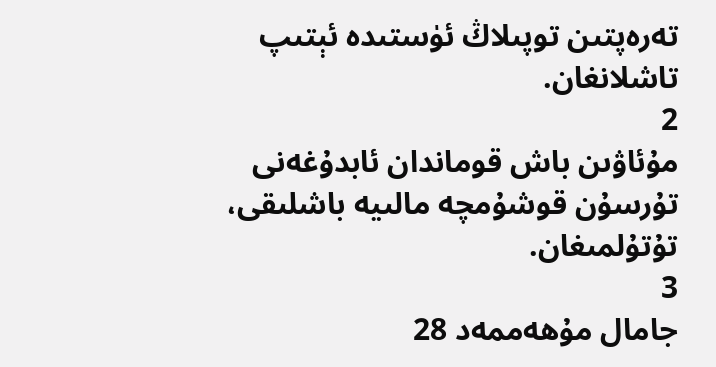تەرەپتىن توپىلاڭ ئۈستىدە ئېتىپ تاشلانغان.
2
مۇئاۋىن باش قوماندان ئابدۇغەنى تۇرسۇن قوشۇمچە مالىيە باشلىقى،
تۇتۇلمىغان.
3
جامال مۇھەممەد 28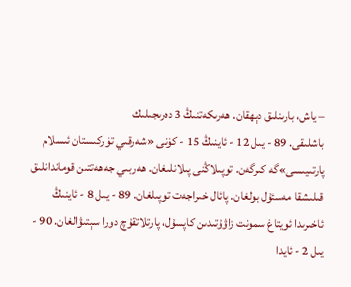– ياش، بارىنلىق دېھقان. ھەرىكەتنىڭ 3 دەرىجىلىك
باشلىقى. 89 - يىل 12 - ئاينىڭ 15 - كۈنى «شەرقىي تۈركىستان ئىسلام
پارتىيىسى»گە كىرگەن. توپىلاڭنى پىلانلىغان. ھەربىي جەھەتتىن قوماندانلىق
قىلىشقا مەسئۇل بولغان. پائال خىراجەت توپىلغان. 89 - يىل 8 - ئاينىڭ
ئاخىرىدا ئويتاغ سمونت زاۋۇتىدىن كاپسۇل، پارتلاتقۇچ دورا سېتىۋالغان. 90 -
يىل 2 - ئايدا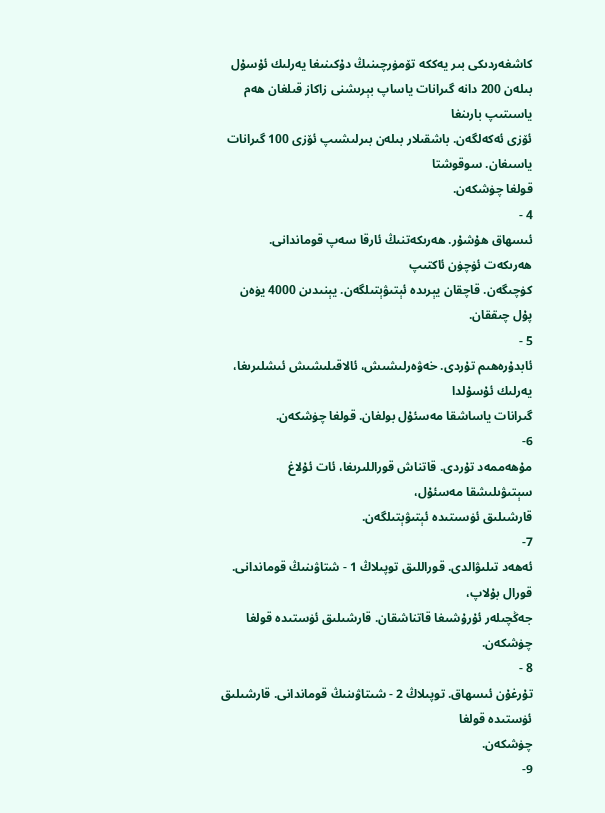كاشغەردىكى بىر يەككە تۆمۈرچىنىڭ دۇكىنىغا يەرلىك ئۇسۇل
بىلەن 200 دانە گىرانات ياساپ بېرىشنى زاكاز قىلغان ھەم ياسىتىپ بارىنغا
ئۆزى ئەكەلگەن. باشقىلار بىلەن بىرلىشىپ ئۆزى 100 گىرانات ياسىغان. سوقوشتا
قولغا چۈشكەن.
4 -
ئىسھاق ھۇشۇر. ھەرىكەتنىڭ ئارقا سەپ قوماندانى. ھەرىكەت ئۈچۈن ئاكتىپ
كۈچىگەن. قاچقان يېرىدە ئېتىۋېتىلگەن. يېنىدىن 4000 يۈەن پۇل چىققان.
5 -
ئابدۇرەھىم تۇردى. خەۋەرلىشىش، ئالاقىلىشىش ئىشلىرىغا، يەرلىك ئۇسۇلدا
گىرانات ياساشقا مەسئۇل بولغان. قولغا چۈشكەن.
6-
مۇھەممەد تۇردى. قاتناش قوراللىرىغا، ئات ئۇلاغ سېتىۋىلىشقا مەسئۇل،
قارشىلىق ئۈسىتىدە ئېتىۋېتىلگەن.
7-
ئەھەد تىلىۋالدى. قوراللىق توپىلاڭ 1 - شتاۋىنىڭ قوماندانى. قورال بۇلاپ،
جەڭچىلەر ئۇرۇشىغا قاتناشقان. قارشىلىق ئۈستىدە قولغا چۈشكەن.
8 -
تۇرغۇن ئىسھاق. توپىلاڭ 2 - شىتاۋىنىڭ قوماندانى. قارشىلىق ئۈستىدە قولغا
چۈشكەن.
9-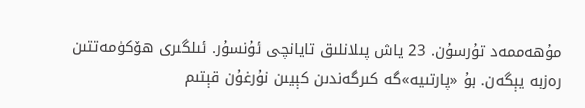مۇھەممەد تۇرسۇن. 23 ياش پىلانلىق تايانچى ئۇنسۇر. ئىلگىرى ھۆكۈمەتتىن
رەزبە يېگەن. بۇ «پارتىيە»گە كىرگەندىن كېيىن نۇرغۇن قېتىم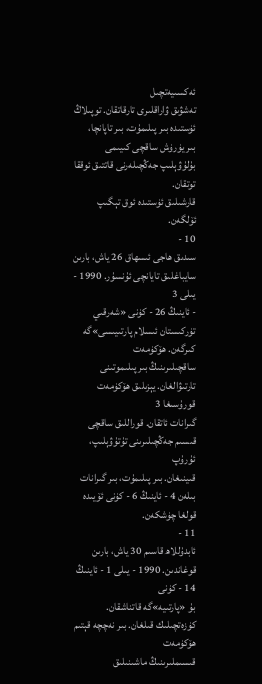ئەكسىيەتچىل
تەشۋىق ۋاراقلىرى تارقاتقان. توپىلاڭ ئۈستىدە بىر پىلىمۇت، بىر تاپانچا،
بىر يۈرۈش ساقچى كىيىمى بۇلۇۋېلىپ جەڭچىلەرنى قاتتىق ئوققا توتقان.
قارشىلىق ئۈستىدە ئوق تېگىپ ئۆلگەن.
10 -
سىدىق ھاجى ئىسھاق 26 ياش، بارىن سايباغلىق تايانچى ئۇنسۇر. 1990 - يىلى 3
- ئاينىڭ 26 - كۈنى «شەرقىي تۈركىستان ئىسلام پارتىيىسى»گە كىرگەن. ھۆكۈمەت
ساقچىلىرىنىڭ بىر پىلىموتىنى تارتىۋالغان. يېزىلىق ھۆكۈمەت قورۇسىغا 3
گىرانات ئاتقان. قوراللىق ساقچى قىسىم جەڭچىلىرىنى تۇتۇۋېلىپ، ئۇرۇپ
قىينىغان. بىر پىلىمۇت، بىر گىرانات بىلەن 4 - ئاينىڭ 6 - كۈنى ئۆيىدە
قولغا چۈشكەن.
11 -
ئابدۇللاھ قاسىم 30 ياش، بارىن قوغاندىن. 1990 - يىلى 1 - ئاينىڭ 14 - كۈنى
بۇ «پارتىيە»گە قاتناشقان. كۈزەتچىلىك قىلغان. بىر نەچچە قېتىم ھۆكۈمەت
قىسىملىرىنىڭ ماشىنىلىق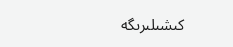كىشىلىرىگە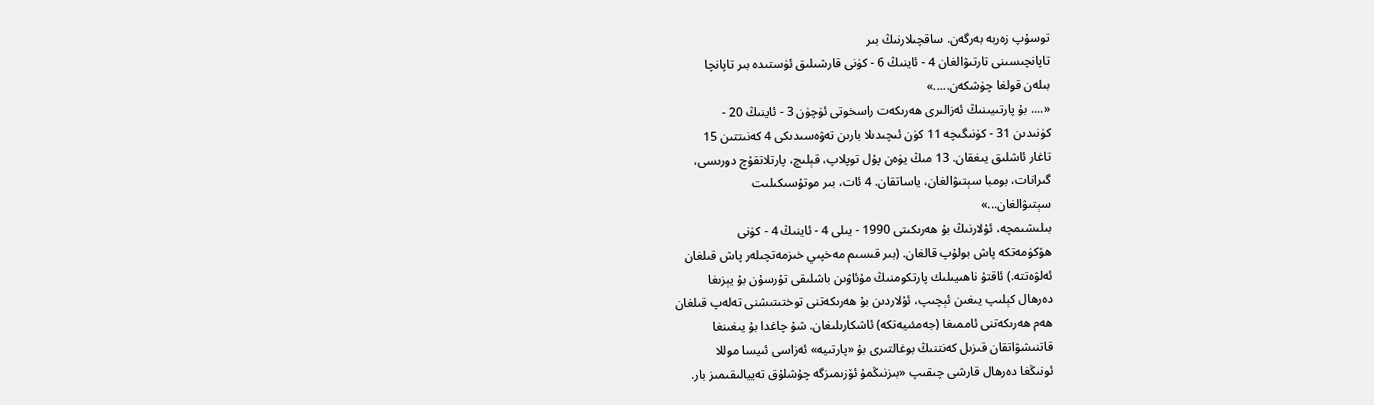توسۇپ زەربە بەرگەن. ساقچىلارنىڭ بىر
تاپانچىسىنى تارتىۋالغان 4 - ئاينىڭ 6 - كۈنى قارشىلىق ئۈستىدە بىر تاپانچا
بىلەن قولغا چۈشكەن.....»
«.... بۇ پارتىيىنىڭ ئەزالىرى ھەرىكەت راسخوتى ئۈچۈن 3 - ئاينىڭ 20 -
كۈنىدىن 31 - كۈنىگىچە 11 كۈن ئىچىدىلا بارىن تەۋەسىدىكى 4 كەنىتتىن 15
تاغار ئاشلىق يىغقان. 13 مىڭ يۈەن پۇل توپلاپ، قېلىچ، پارتلاتقۇچ دورىسى،
گىرانات، بومبا سېتىۋالغان، ياساتقان. 4 ئات، بىر موتۇسىكىلىت
سېتىۋالغان...»
بىلىشىمچە، ئۇلارنىڭ بۇ ھەرىكىتى 1990 - يىلى 4 - ئاينىڭ 4 - كۈنى
ھۆكۈمەتكە پاش بولۇپ قالغان. (بىر قىسىم مەخپىي خىزمەتچىلەر پاش قىلغان
ئەلۋەتتە.) ئاقتۇ ناھىيىلىك پارتكومنىڭ مۇئاۋىن باشلىقى تۇرسۇن بۇ يېزىغا
دەرھال كېلىپ يىغىن ئېچىپ، ئۇلاردىن بۇ ھەرىكەتنى توختىتىشنى تەلەپ قىلغان
ھەم ھەرىكەتنى ئاممىغا (جەمئىيەتكە) ئاشكارىلىغان. شۇ چاغدا بۇ يىغىنغا
قاتنىشۋاتقان قىزىل كەنتنىڭ بوغالتىرى بۇ «پارتىيە» ئەزاسى ئىيسا موللا
ئونىڭغا دەرھال قارشى چىقىپ «بىزنىڭمۇ ئۆزىمىزگە چۇشلۇق تەييالىقىمىز بار.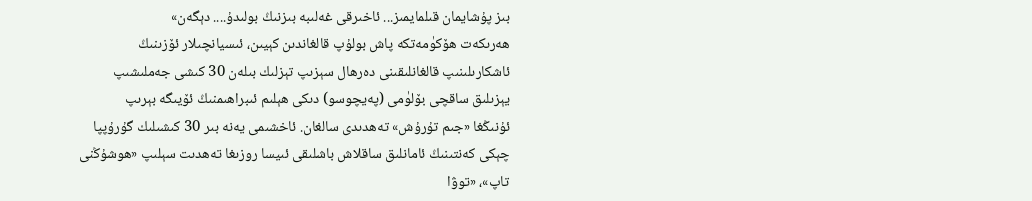بىز پۇشايمان قىلمايمىز... ئاخىرقى غەلىبە بىزنىڭ بولىدۇ.... دېگەن»
ھەرىكەت ھۆكۈمەتكە پاش بولۇپ قالغاندىن كېيىن، ئىسيانچىلار ئۆزىنىڭ
ئاشكارىلىنىپ قالغانلىقىنى دەرھال سېزىپ تېزلىك بىلەن 30 كىشى جەملىشىپ
يېزىلىق ساقچى بۆلۈمى (پەيچوسو) دىكى ھېلىم ئىبراھىمنىڭ ئۆيىگە بېرىپ
ئۇنىڭغا «جىم تۇرۇش» تەھدىدى سالغان. ئاخشىمى يەنە بىر 30 كىشىلىك گۇرۇپپا
چېكى كەنتىنىڭ ئامانلىق ساقلاش باشلىقى ئىيسا روزىغا تەھدىت سېلىپ «ھوشۇڭنى
تاپ»، «توۋا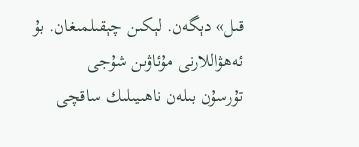قىل» دېگەن. لېكىن چېقىلمىغان. بۇ ئەھۋاللارنى مۇئاۋىن شۇجى
تۇرسۇن بىلەن ناھىيىلىك ساقچى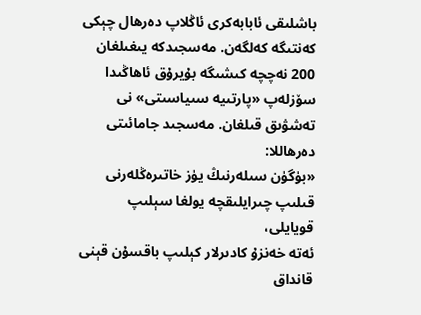باشلىقى ئابابەكرى ئاڭلاپ دەرھال چېكى
كەنتىگە كەلگەن. مەسجىدكە يىغىلغان 200 نەچچە كىشىگە بۇيرۇق ئاھاڭىدا
سۆزلەپ «پارتىيە سىياسىتى» نى تەشۋىق قىلغان. مەسجىد جامائىتى دەرھاللا:
«بۈگۈن سىلەرنىڭ يۈز خاتىرەڭلەرنى قىلىپ چىرايلىقچە يولغا سېلىپ قويايلى،
ئەتە خەنزۇ كادىرلار كېلىپ باقسۇن قېنى قانداق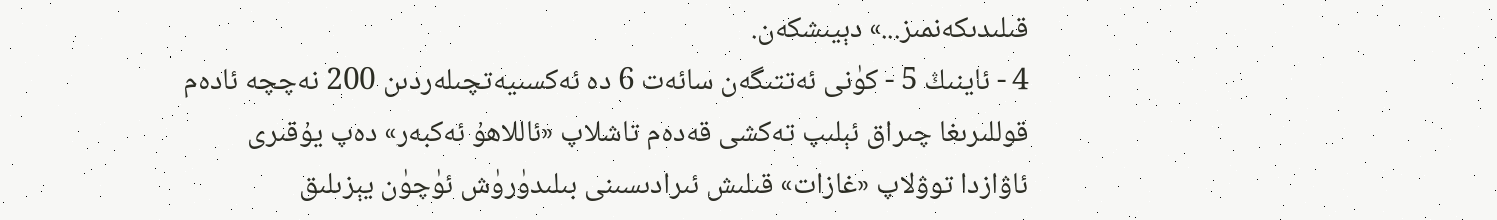قىلىدىكەنمىز...» دېيىشكەن.
4 - ئاينىڭ 5 - كۈنى ئەتتىگەن سائەت 6 دە ئەكسىيەتچىلەردىن 200 نەچچە ئادەم
قوللىرىغا چىراق ئېلىپ تەكشى قەدەم تاشلاپ «ئاللاھۇ ئەكبەر» دەپ يۇقىرى
ئاۋازدا توۋلاپ «غازات» قىلىش ئىرادىسىنى بىلىدۈرۈش ئۈچۈن يېزىلىق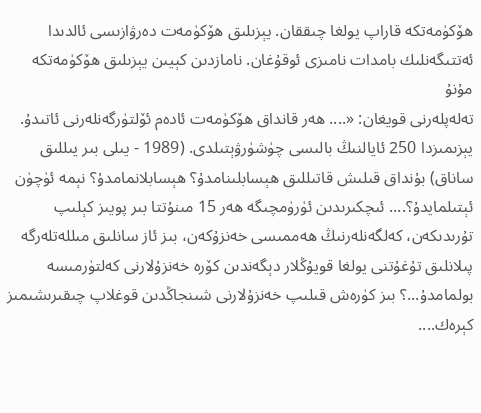ھۆكۈمەتكە قاراپ يولغا چىققان. يېزىلىق ھۆكۈمەت دەرۋازىسى ئالدىدا
ئەتتىگەنلىك بامدات نامىزى ئوقۇغان. نامازدىن كېيىن يېزىلىق ھۆكۈمەتكە مۇنۇ
تەلەپلەرنى قويغان: «.... ھەر قانداق ھۆكۈمەت ئادەم ئۆلتۈرگەنلەرنى ئاتىدۇ.
يېزىمىزدا 250 ئايالنىڭ بالىسى چۈشۈرۋېتىلدى. (1989 - يىلى بىر يىللىق
ساناق) بۇنداق قىلىش قاتىللىق ھېسابلىنامدۇ؟ ھېسابلانمامدۇ؟ نېمە ئۈچۈن
ئېتىلمايدۇ؟.... ئىچكىرىدىن ئۈرۈمچىگە ھەر 15 مىنۇتتا بىر پويىز كېلىپ
تۇرىدىكەن، كەلگەنلەرنىڭ ھەممىسى خەنزۇكەن، بىز ئاز سانلىق مىللەتلەرگە
پىلانلىق تۇغۇتنى يولغا قويۇڭلار دېگەندىن كۆرە خەنزۇلارنى كەلتۈرمىسە
بولمامدۇ...؟ بىز كۈرەش قىلىپ خەنزۇلارنى شىنجاڭدىن قوغلاپ چىقىرىشىمىز
كېرەك....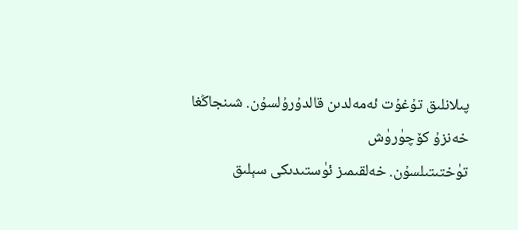پىلانلىق تۇغۇت ئەمەلدىن قالدۇرۇلسۇن. شىنجاڭغا خەنزۇ كۆچۈرۈش
تۈختىتىلسۇن. خەلقىمىز ئۈستىدىكى سېلىق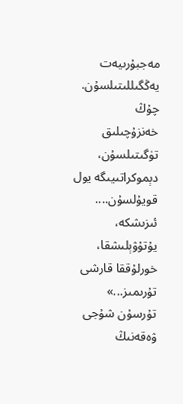مەجبۇرىيەت يەڭگىللىتىلسۇن. چۇڭ
خەنزۇچىلىق تۈگىتىلسۇن، دېموكراتىيىگە يول قويۇلسۇن.... ئىزىشكە،
يۇتۇۋېلىشقا، خورلۇققا قارشى تۇرىمىز...»
تۇرسۇن شۇجى ۋەقەنىڭ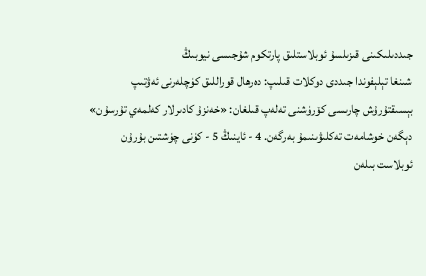جىددىلىكىنى قىزىلسۇ ئوبلاستلىق پارتكوم شۇجىسى نيوبىڭ
شىنغا تېلېفوندا جىددى دوكلات قىلىپ: دەرھال قوراللىق كۈچلەرنى ئەۋتىپ
بېسىقتۇرۇش چارىسى كۆرۈشنى تەلەپ قىلغان: «خەنزۇ كادىرلار كەلمەي تۇرسۇن»
دېگەن خوشامەت تەكلىۋىنىمۇ بەرگەن. 4 - ئاينىڭ 5 - كۈنى چۈشتىن بۇرۇن
ئوبلاست بىلەن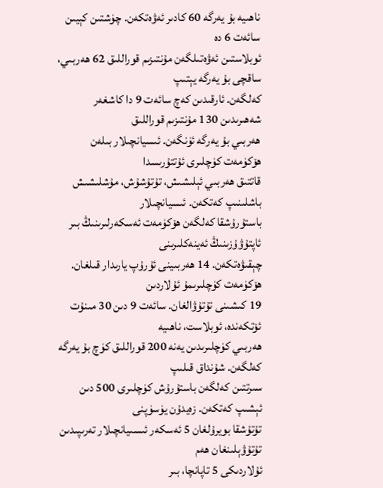ناھىيە بۇ يەرگە 60 كادىر ئەۋەتكەن. چۈشتىن كېيىن سائەت 6 دە
ئوبلاستىن ئەۋەتىلگەن مۇنتىزىم قوراللىق 62 ھەربىي، ساقچى بۇ يەرگە يېتىپ
كەلگەن. ئارقىدىن كەچ سائەت 9 دا كاشغەر شەھىرىدىن 130 مۇنتىزىم قوراللىق
ھەربىي بۇ يەرگە ئۈنگەن. ئىسيانچىلار بىلەن ھۆكۈمەت كۈچلىرى ئۇتتۇرىسدا
قاتتىق ھەربىي ئېلىشىش، تۇتۇشۇش، مۇشلىشىش باشلىنىپ كەتكەن. ئىسيانچىلار
باستۇرۇشقا كەلگەن ھۆكۈمەت ئەسكەرلىرىنىڭ بىر ئاپتۇۋۇزىنىڭ ئەينەكلىرىنى
چېقىۋەتكەن. 14 ھەربىينى ئۇرۇپ يارىدار قىلغان. ھۆكۈمەت كۈچلىرىمۇ ئۇلاردىن
19 كىشىنى تۇتۇۋالغان. سائەت 9 دىن 30 مىنۇت ئۆتكەندە، ئوبلاست، ناھىيە
ھەربىي كۈچلىرىدىن يەنە 200 قوراللىق كۈچ بۇ يەرگە كەلگەن. شۇنداق قىلىپ
سىرتتىن كەلگەن باستۇرۇش كۈچلىرى 500 دىن ئېشىپ كەتكەن. زەيدۇن يۈسۈپنى
تۇتۇشقا بويرۇلغان 5 ئەسكەر ئىسىيانچىلار تەرىپىدىن تۇتۇۋېلىنغان ھەم
ئۇلاردىكى 5 تاپانچا، بىر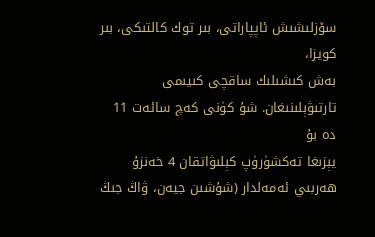سۆزلىشىش ئاپپاراتى، بىر توك كالتىكى، بىر كويزا،
بەش كىشىلىك ساقچى كىيىمى تارتىۋېلىنىغان. شۇ كۈنى كەچ سائەت 11 دە بۇ
يېزىغا تەكشۈرۈپ كېلىۋاتقان 4 خەنزۇ ھەربىي ئەمەلدار (شۇشىن جيەن، ۋاڭ جىڭ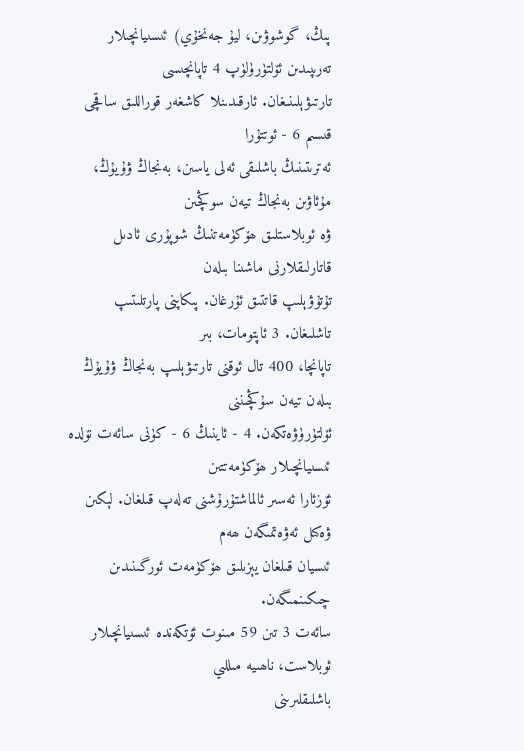پىڭ، گوشوۋىن، ليۇ جەنخۇي) ئىسىيانچىلار تەرىپىدىن ئۆلتۈرۈلۈپ 4 تاپانچىسى
تارتىۋېلىنىغان. ئارقىدىنلا كاشغەر قوراللىق ساقچى قىسىم 6 - ئوتتۇرا
ئەترىتىنىڭ باشلىقى ئەلى ياسىن، بەنجاڭ ۋۇيۇڭ، مۇئاۋىن بەنجاڭ تيەن سوڭچىن
ۋە ئوبلاستلىق ھۆكۈمەتنىڭ شوپۇرى ئادىل قاتارلىقلارنى ماشىنا بىلەن
تۇتۇۋېلىپ قاتتىق ئۇرغان. پىكاپنى پارتلىتىپ تاشلىغان. 3 ئاپتومات، بىر
تاپانچا، 400 تال ئوقنى تارتىۋېلىپ بەنجاڭ ۋۇيۇڭ بىلەن تيەن سۇڭچىننى
ئۆلتۈرۈۋەتكەن. 4 - ئاينىڭ 6 - كۈنى سائەت نۆلدە ئىسىيانچىلار ھۆكۈمەتتىن
ئۆزئارا ئەسىر ئالماشتۇرۇشنى تەلەپ قىلغان. لېكىن ۋەكىل ئەۋەتمىگەن ھەم
ئىسيان قىلغان يېزىلىق ھۆكۈمەت ئورگىنىدىن چىكىنمىگەن.
سائەت 3 تىن 59 مىنوت ئۆتكەندە ئىسىيانچىلار ئوبلاست، ناھىيە مىللىي
باشلىقلىرىنى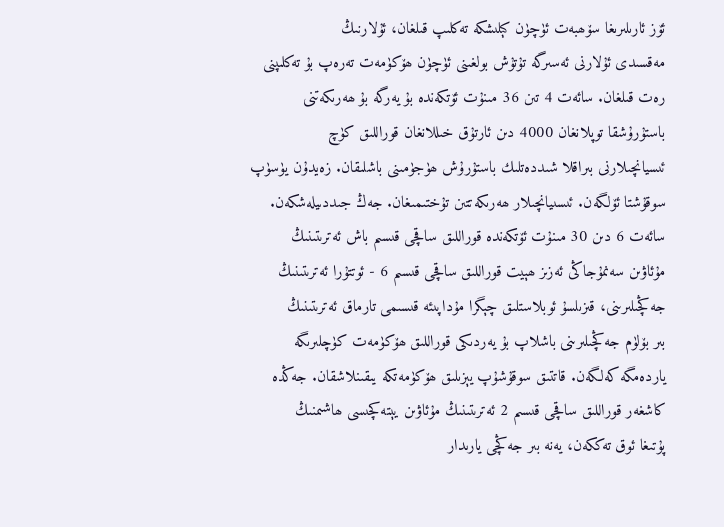ئۆز ئارىلىرىغا سۆھبەت ئۈچۈن كېلىشكە تەكلىپ قىلغان، ئۇلارنىڭ
مەقسىدى ئۇلارنى ئەسىرگە تۇتۇش بولغىنى ئۈچۈن ھۆكۈمەت تەرەپ بۇ تەكلىپنى
رەت قىلغان. سائەت 4 تىن 36 مىنۇت ئۆتكەندە بۇ يەرگە بۇ ھەرىكەتنى
باستۇرۇشقا توپلانغان 4000 دىن ئارتۇق خىللانغان قوراللىق كۈچ
ئىسيانچىلارنى بىراقلا شىددەتلىك باستۇرۇش ھۈجۈمىنى باشلىقان. زەيدۇن يۈسۈپ
سوقۇشتا ئۆلگەن. ئىسىيانچىلار ھەرىكەتتىن تۇختىمىغان. جەڭ جىددىيلەشكەن.
سائەت 6 دىن 30 مىنۇت ئۆتكەندە قوراللىق ساقچى قىسىم باش ئەترىتىنىڭ
مۇئاۋىن سەنمۇجاڭى ئەزىز ھېيت قوراللىق ساقچى قىسىم 6 - ئوتتۇرا ئەترىتىنىڭ
جەڭچىلىرىنى، قىزىلسۇ ئوبلاستلىق چېگرا مۇداپىئە قىسىمى تارماق ئەترىتىنىڭ
بىر بۆلۈم جەڭچىلىرىنى باشلاپ بۇ يەردىكى قوراللىق ھۆكۈمەت كۈچلىرىگە
ياردەمگە كەلگەن. قاتتىق سوقۇشۇپ يېزىلىق ھۆكۈمەتكە يىقىنلاشقان. جەڭدە
كاشغەر قوراللىق ساقچى قىسىم 2 ئەترىتىنىڭ مۇئاۋىن يېتەكچىسى ھاشىمنىڭ
پۇتىغا ئوق تەككەن، يەنە بىر جەڭچى يارىدار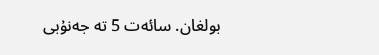بولغان. سائەت 5 تە جەنۇبى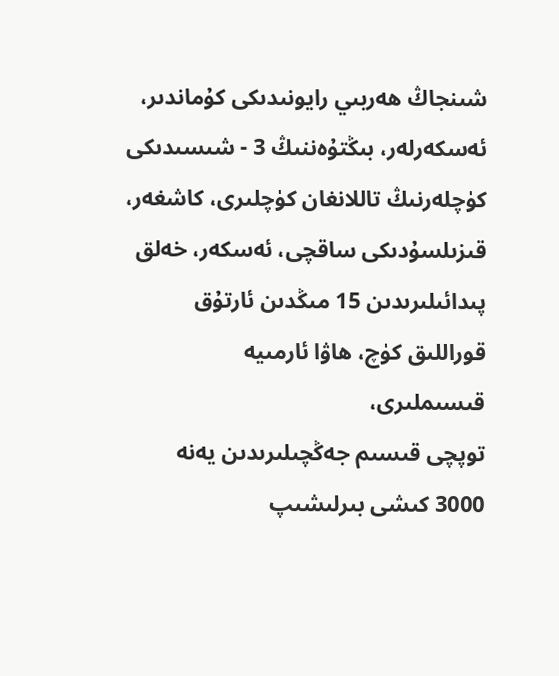شىنجاڭ ھەربىي رايونىدىكى كۇماندىر، ئەسكەرلەر، بىڭتۇەننىڭ 3 - شىسىدىكى
كۈچلەرنىڭ تاللانغان كۈچلىرى، كاشغەر، قىزىلسۇدىكى ساقچى، ئەسكەر، خەلق
پىدائىلىرىدىن 15 مىڭدىن ئارتۇق قوراللىق كۈچ، ھاۋا ئارمىيە قىسىملىرى،
توپچى قىسىم جەڭچىلىرىدىن يەنە 3000 كىشى بىرلىشىپ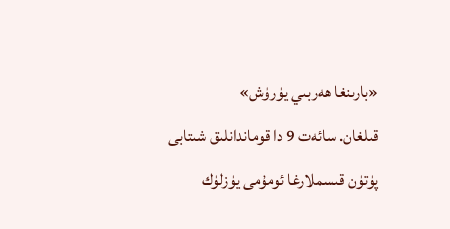«بارىنغا ھەربىي يۈرۈش»
قىلغان. سائەت 9 دا قوماندانلىق شىتابى پۈتۈن قىسملارغا ئومۇمى يۈزلۈك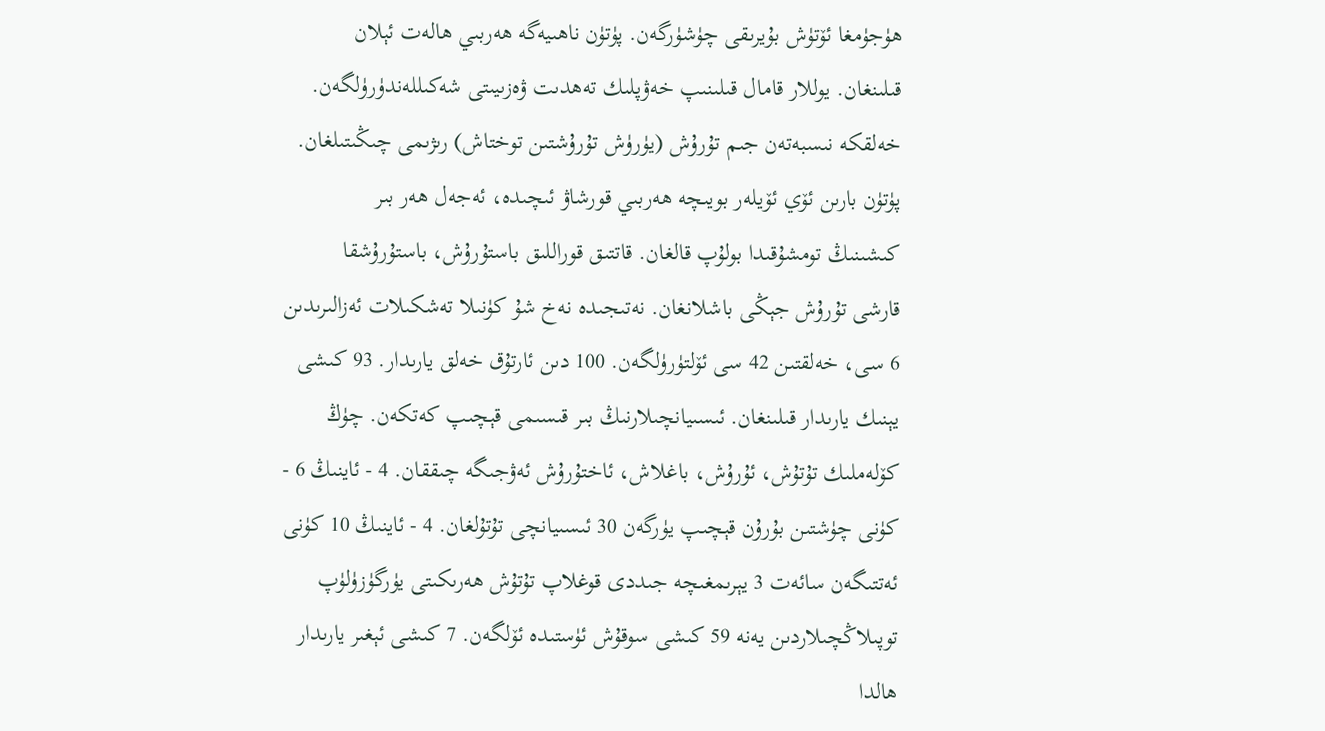ھۈجۈمغا ئۆتۈش بۇيرىقى چۈشۈرگەن. پۈتۈن ناھىيەگە ھەربىي ھالەت ئېلان
قىلىنغان. يوللار قامال قىلىنىپ خەۋپلىك تەھدىت ۋەزىيىتى شەكىللەندۈرۈلگەن.
خەلقكە نىسبەتەن جىم تۇرۇش (يۈرۈش تۇرۇشتىن توختاش) رىژىمى چىڭىتىلغان.
پۈتۈن بارىن ئۆي ئۆيلەر بويىچە ھەربىي قورشاۋ ئىچىدە، ئەجەل ھەر بىر
كىشىنىڭ تومشۇقىدا بولۇپ قالغان. قاتتىق قوراللىق باستۇرۇش، باستۇرۇشقا
قارشى تۇرۇش جېڭى باشلانغان. نەتىجىدە نەخ شۇ كۈنىلا تەشكىلات ئەزالىرىدىن
6 سى، خەلقتىن 42 سى ئۆلتۈرۈلگەن. 100 دىن ئارتۇق خەلق يارىدار. 93 كىشى
يېنىك يارىدار قىلىنغان. ئىسىيانچىلارنىڭ بىر قىسىمى قېچىپ كەتكەن. چۈڭ
كۆلەملىك تۇتۇش، ئۇرۇش، باغلاش، ئاختۇرۇش ئەۋجىگە چىققان. 4 - ئاينىڭ 6 -
كۈنى چۈشتىن بۇرۇن قېچىپ يۈرگەن 30 ئىسىيانچى تۇتۇلغان. 4 - ئاينىڭ 10 كۈنى
ئەتتىگەن سائەت 3 يېرىمغىچە جىددى قوغلاپ تۇتۇش ھەرىكىتى يۈرگۈزۈلۈپ
توپىلاڭچىلاردىن يەنە 59 كىشى سوقۇش ئۈستىدە ئۆلگەن. 7 كىشى ئېغىر يارىدار
ھالدا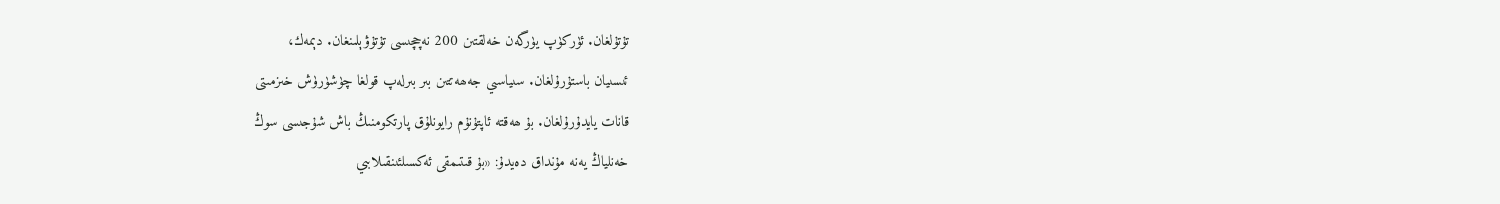تۇتۇلغان. ئۈركۈپ يۈرگەن خەلقتىن 200 نەچچىسى تۇتۇۋېلىنغان. دېمەك،
ئىسىيان باستۇرۇلغان. سىياسىي جەھەتتىن بىر بىرلەپ قولغا چۈشۈرۈش خىزمىتى
قانات يايدۇرۇلغان. بۇ ھەقتە ئاپتۇنۇم رايونلۇق پارتكومنىڭ باش شۇجىسى سوڭ
خەنلياڭ يەنە مۇنداق دەيدۇ: «بۇ قىتىمقى ئەكسىلئىنقىلابىي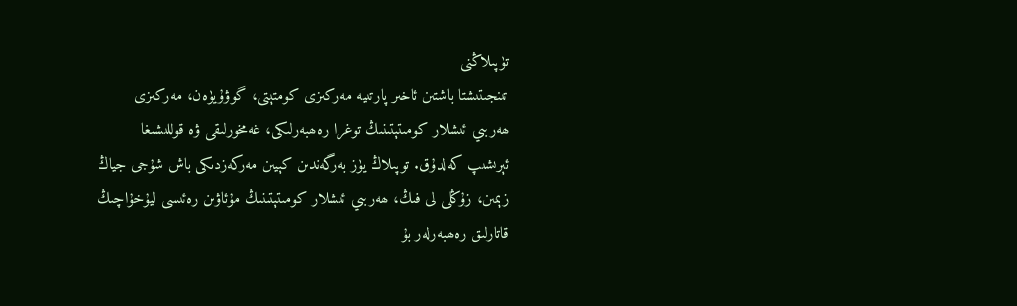تۈپىلاڭنى
تىنجىتىشتا باشتىن ئاخىر پارتىيە مەركىزى كومتېتى، گوۋۇيۈەن، مەركىزى
ھەربىي ئىشلار كومىتېتىنىڭ توغرا رەھبەرلىكى، غەمخورلىقى ۋە قوللىشىغا
ئېرىشىپ كەلدۇق. توپىلاڭ يۈز بەرگەندىن كېيىن مەركەزدىكى باش شۇجى جياڭ
زېمىن، زۇڭلى لى فىڭ، ھەربىي ئىشلار كومىتېتىنىڭ مۇئاۋىن رەئىسى ليۇخۇاچىڭ
قاتارلىق رەھبەرلەر بۇ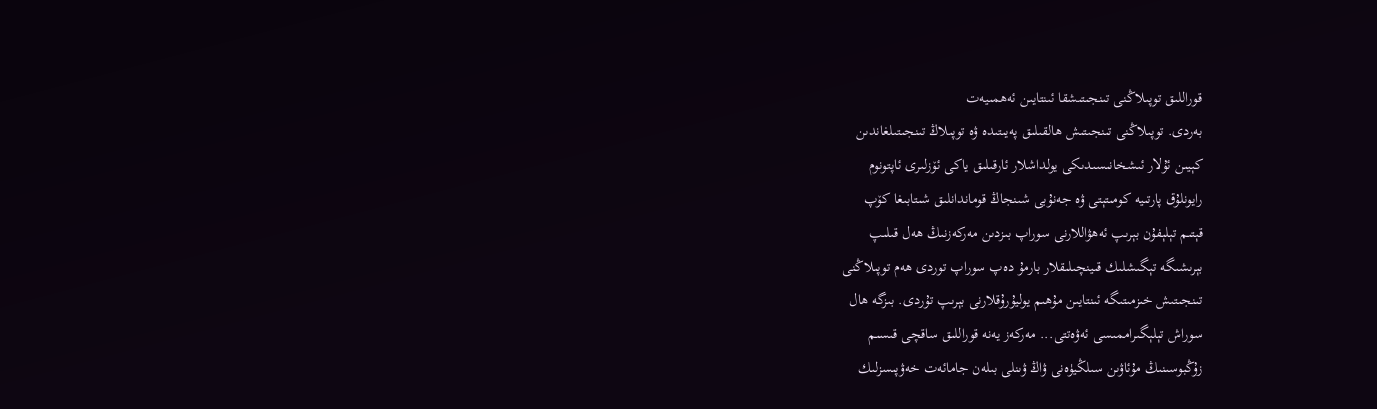قوراللىق توپىلاڭنى تىنجىتىشقا ئىنتايىن ئەھمىيەت
بەردى. توپىلاڭنى تىنجىتىش ھالقىلىق پەيىتىدە ۋە توپىلاڭ تىنجىتىلغاندىن
كېيىن ئۇلار ئىشخانىسىدىكى يولداشلار ئارقىلىق ياكى ئۆزلىرى ئاپتونوم
رايونلۇق پارتىيە كومىتېتى ۋە جەنۇبى شىنجاڭ قوماندانلىق شىتابىغا كۆپ
قېتىم تېلېفۇن بېرىپ ئەھۋاللارنى سوراپ بىزدىن مەركەزنىڭ ھەل قىلىپ
بېرىشىگە تېگىشلىك قىينچىلىقلار بارمۇ دەپ سوراپ توردى ھەم توپىلاڭنى
تىنجىتىش خىزمىتىگە ئىنتايىن مۇھىم يوليۇرۇقلارنى بېرىپ تۇردى. بىزگە ھال
سوراش تېلېگىراممىسى ئەۋەتتى... مەركەز يەنە قوراللىق ساقچى قىسىم
زۇڭبوسىنىڭ مۇئاۋىن سىلڭيۈەنى ۋاڭ ۋىنلى بىلەن جامائەت خەۋپىسزلىك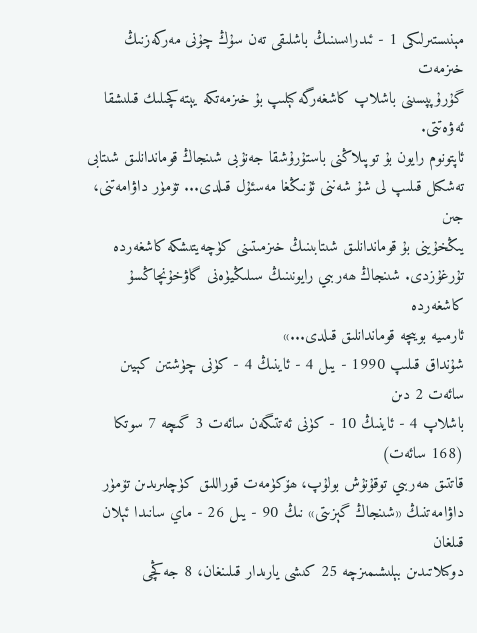مېنىستىرلىكى 1 - ئىدراىسىنىڭ باشلىقى تەن سۇڭ چۇنى مەركەزنىڭ خىزمەت
گۇرۇپپسىنى باشلاپ كاشغەرگە كېلىپ بۇ خىزمەتكە يېتەكچىلىك قىلىشقا ئەۋەتتى.
ئاپتونوم رايون بۇ توپىلاڭنى باستۇرۇشقا جەنۇبى شىنجاڭ قوماندانلىق شىتابى
تەشكىل قىلىپ لى شۇ شەننى ئۇنىڭغا مەسئۇل قىلدى... تۆمۈر داۋامەتنى، جىن
يىڭخۇينى بۇ قوماندانلىق شىتابىنىڭ خىزمىتىنى كۈچەيتىشكە كاشغەردە
تۇرغۇزدى. شىنجاڭ ھەربىي رايونىنىڭ سىلىڭيۈەنى گاۋخۇنچاڭسۇ كاشغەردە
ئارمىيە بويىچە قوماندانلىق قىلدى...»
شۇنداق قىلىپ 1990 - يىل 4 - ئاينىڭ 4 - كۈنى چۈشتىن كېيىن سائەت 2 دىن
باشلاپ 4 - ئاينىڭ 10 - كۈنى ئەتتىگەن سائەت 3 گىچە 7 سوتكا (168 سائەت)
قاتتىق ھەربىي توقۇنۇش بولۇپ، ھۆكۈمەت قوراللىق كۈچلىرىدىن تۆمۈر
داۋامەتنىڭ «شىنجاڭ گېزىتى» نىڭ 90 - يىل 26 - ماي سانىدا ئېلان قىلغان
دوكىلاتىدىن بېلىشىمىزچە 25 كىشى يارىدار قىلىنغان، 8 جەڭچى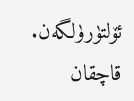ئۆلتۈرۈلگەن.
قاچقان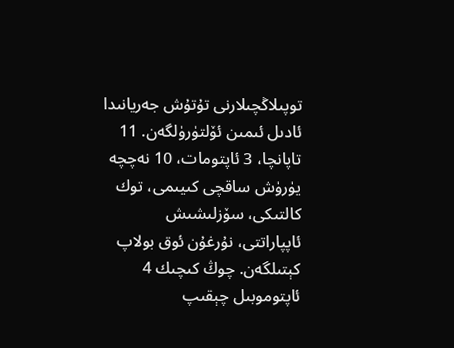توپىلاڭچىلارنى تۇتۇش جەريانىدا ئادىل ئىمىن ئۆلتۈرۈلگەن. 11
تاپانچا، 3 ئاپتومات، 10 نەچچە يۈرۈش ساقچى كىيىمى، توك كالتىكى، سۆزلىشىش
ئاپپاراتتى، نۇرغۇن ئوق بولاپ كېتىلگەن. چوڭ كىچىك 4 ئاپتوموبىل چېقىپ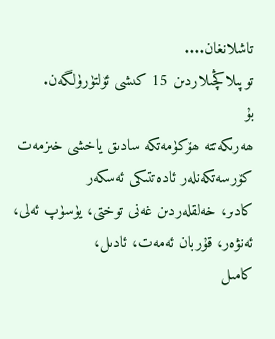تاشلانغان....
توپىلاڭچىلاردىن 15 كىشى ئۆلتۈرۈلگەن.
بۇ
ھەرىكەتتە ھۆكۈمەتكە سادىق ياخشى خىزمەت كۆرسەتكەنلەر ئادەتتىكى ئەسكەر
كادىر، خەلقلەردىن غەنى توختى، يۈسۈپ ئەلى، ئەنۋەر، قۇربان ئەمەت، ئادىل،
كامىل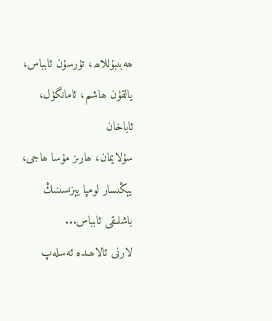ھەبىبۇللاھ، تۇرسۇن ئابباس، يالقۇن ھاشىم، ئامانگۈل، ئاباخان
سۇلايمان، ھارىز مۇسا ھاجى، يېڭىسار لومپا يېزىسىنىڭ باشلىقى ئابباس...
لارنى ئالاھىدە ئەسلەپ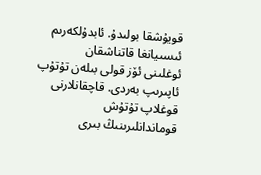قويۇشقا بولىدۇ. ئابدۇلكەرىم ئىسىيانغا قاتناشقان
ئوغلىنى ئۆز قولى بىلەن تۇتۇپ ئاپىرىپ بەردى. قاچقانلارنى قوغلاپ تۇتۇش
قوماندانلىرىنىڭ بىرى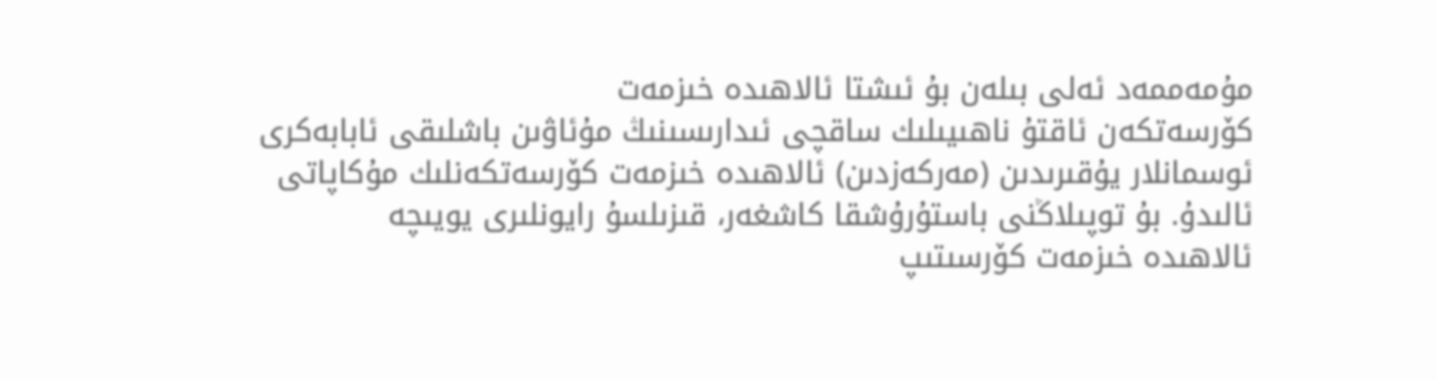مۇمەممەد ئەلى بىلەن بۇ ئىشتا ئالاھىدە خىزمەت
كۆرسەتكەن ئاقتۇ ناھىيىلىك ساقچى ئىدارىسىنىڭ مۇئاۋىن باشلىقى ئابابەكرى
ئوسمانلار يۇقىرىدىن (مەركەزدىن) ئالاھىدە خىزمەت كۆرسەتكەنلىك مۇكاپاتى
ئالىدۇ. بۇ توپىلاڭنى باستۇرۇشقا كاشغەر، قىزىلسۇ رايونلىرى يويىچە
ئالاھىدە خىزمەت كۆرسىتىپ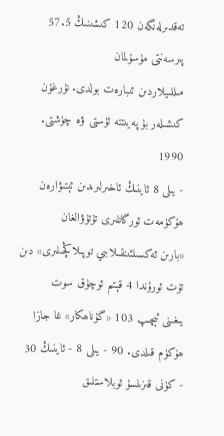تەقدىرلەنگەن 120 كىشىنىڭ 57.5 پىرسەنتى مۇسۇلمان
مىللىيلاردىن ئىبارەت بولدى. نۇرغۇن كىشىلەر بۇ پەيىتتە ئۈستى ۋە چۈشتى.
1990
- يىلى 8 ئاينىڭ ئاخىرلىرىدىن ئېتىۋارەن ھۆكۈمەت ئورگانلىرى تۇتۇۋالغان
«بارىن ئەكسىلئىنقىلابىي توپىلاڭچىلىرى» دىن تۆت ئورۇندا 4 قېتىم ئوچۇق سوت
يىغىنى ئېچىپ 103 «گۇناھكار» غا جازا ھۆكۈم قىلدى. 90 - يىلى 8 - ئاينىڭ 30
- كۈنى قىزىلسۇ ئوبلاستلىق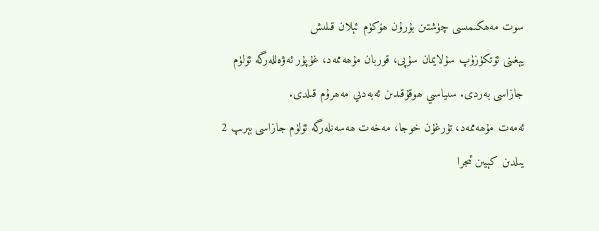سوت مەھكىمىسى چۈشتىن بۇرۇن ھۆكۈم ئېلان قىلىش
يېغىنى ئۆتكۈزۈپ سۇلايمان سۇپى، قوربان مۇھەممەد، غۇپۇر ئەۋەللەرگە ئۆلۈم
جازاسى بەردى. سىياسىي ھوقۇقىدىن ئەبەدىي مەھرۇم قىلدى.
ئەمەت مۇھەممەد، تۇرغۇن خوجا، مەخەت ھەسەنلەرگە ئۆلۈم جازاسى بېرىپ 2
يىلدىن كېيىن ئىجرا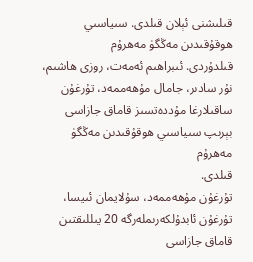قىلىشنى ئېلان قىلدى. سىياسىي ھوقۇقىدىن مەڭگۈ مەھرۇم
قىلدۇردى. ئىبراھىم ئەمەت، روزى ھاشىم، نۇر سادىر، جامال مۇھەممەد، تۇرغۇن
ساقىلارغا مۇددەتسىز قاماق جازاسى بېرىپ سىياسىي ھوقۇقىدىن مەڭگۈ مەھرۇم
قىلدى.
تۇرغۇن مۇھەممەد، سۇلايمان ئىيسا، تۇرغۇن ئابدۇلكەرىملەرگە 20 يىللىقتىن
قاماق جازاسى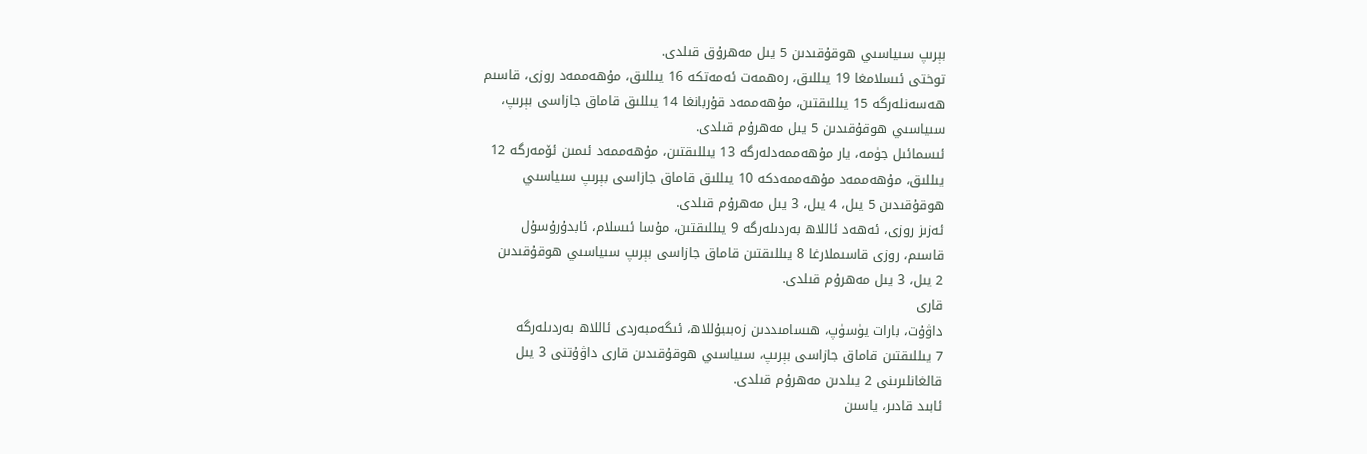بېرىپ سىياسىي ھوقۇقىدىن 5 يىل مەھرۇق قىلدى.
توختى ئىسلامغا 19 يىللىق، رەھمەت ئەمەتكە 16 يىللىق، مۇھەممەد روزى، قاسىم
ھەسەنلەرگە 15 يىللىقتىن، مۇھەممەد قۇربانغا 14 يىللىق قاماق جازاسى بېرىپ،
سىياسىي ھوقۇقىدىن 5 يىل مەھرۇم قىلدى.
ئىسمائىل جۈمە، يار مۇھەممەدلەرگە 13 يىللىقتىن، مۇھەممەد ئىمىن ئۆمەرگە 12
يىللىق، مۇھەممەد مۇھەممەدكە 10 يىللىق قاماق جازاسى بېرىپ سىياسىي
ھوقۇقىدىن 5 يىل، 4 يىل، 3 يىل مەھرۇم قىلدى.
ئەزىز روزى، ئەھەد ئاللاھ بەردىلەرگە 9 يىللىقتىن، مۇسا ئىسلام، ئابدۇرۇسۇل
قاسىم، روزى قاسىملارغا 8 يىللىقتىن قاماق جازاسى بېرىپ سىياسىي ھوقۇقىدىن
2 يىل، 3 يىل مەھرۇم قىلدى.
قارى
داۋۇت، بارات يۈسۈپ، ھىسامىددىن زەبىبۇللاھ، ئىگەمبەردى ئاللاھ بەردىلەرگە
7 يىللىقتىن قاماق جازاسى بېرىپ، سىياسىي ھوقۇقىدىن قارى داۋۇتنى 3 يىل
قالغانلىرىنى 2 يىلدىن مەھرۇم قىلدى.
ئابىد قادىر، ياسىن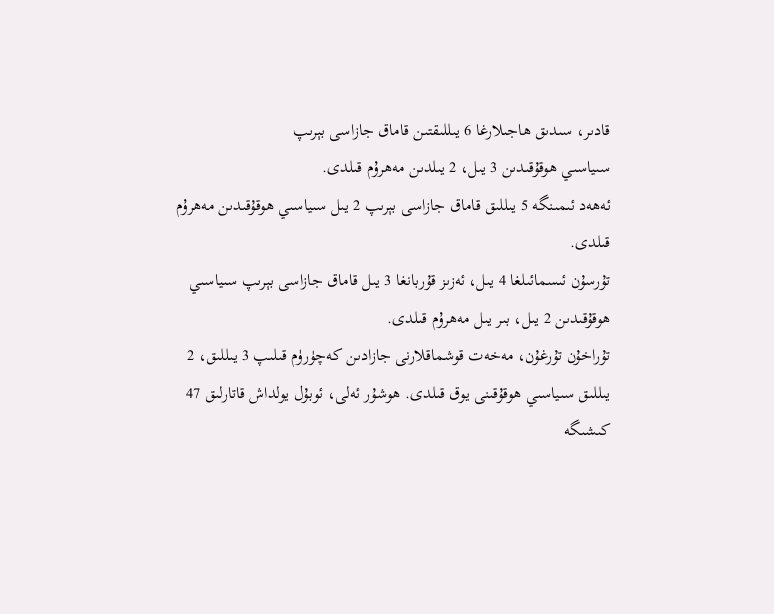قادىر، سىدىق ھاجىلارغا 6 يىللىقتىن قاماق جازاسى بېرىپ
سىياسىي ھوقۇقىدىن 3 يىل، 2 يىلدىن مەھرۇم قىلدى.
ئەھەد ئىمىنگە 5 يىللىق قاماق جازاسى بېرىپ 2 يىل سىياسىي ھوقۇقىدىن مەھرۇم
قىلدى.
تۇرسۇن ئىسمائىلغا 4 يىل، ئەزىز قۇربانغا 3 يىل قاماق جازاسى بېرىپ سىياسىي
ھوقۇقىدىن 2 يىل، بىر يىل مەھرۇم قىلدى.
تۇراخۇن تۇرغۇن، مەخەت قوشماقلارنى جازادىن كەچۈرۈم قىلىپ 3 يىللىق، 2
يىللىق سىياسىي ھوقۇقىنى يوق قىلدى. ھوشۇر ئەلى، ئوبۇل يولداش قاتارلىق 47
كىشىگە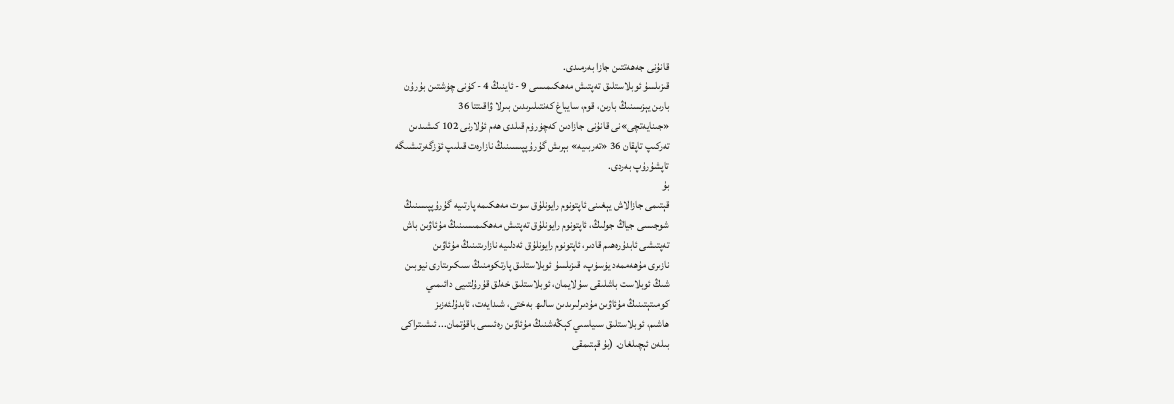قانۇنى جەھەتتىن جازا بەرمىدى.
قىزىلسۇ ئوبلاستلىق تەپتىش مەھكىمىسى 9 - ئاينىڭ 4 - كۈنى چۈشتىن بۇرۇن
بارىن يېزىسنىڭ بارىن، قوم، سايباغ كەنتىلىرىدىن بىرلا ۋاقىتتا 36
«جىنايەتچى»نى قانۇنى جازادىن كەچۈرۈم قىلدى ھەم ئۇلارنى 102 كىشىدىن
تەركىپ تاپقان 36 «تەربىيە» بېرىش گۇرۇپپىسىنىڭ نازارەت قىلىپ ئۆزگەرتىشىگە
تاپشۇرۇپ بەردى.
بۇ
قېتىمى جازالاش يېغىنى ئاپتونوم رايونلۇق سوت مەھكىمە پارتىيە گۇرۇپپىسنىڭ
شوجىسى جياڭ جولىڭ، ئاپتونوم رايونلۇق تەپتىش مەھكىمىسىنىڭ مۇئاۋىن باش
تەپتىشى ئابدۇرەھىم قادىر، ئاپتونوم رايونلۇق ئەدلىيە نازارىتىنىڭ مۇئاۋىن
نازىرى مۇھەممەد يۈسۈپ، قىزىلسۇ ئوبلاستلىق پارتكومنىڭ سىكىرىتارى نيوبىن
شىڭ ئوبلاست باشلىقى سۇلايمان، ئوبلاستلىق خەلق قۇرۇلتىيى دائىمىي
كومىتېتىنىڭ مۇئاۋىن مۇدىرلىرىدىن سالىھ بەختى، شىدايەت، ئابدۇلئەزىز
ھاشىم، ئوبلاستلىق سىياسىي كېڭەشنىڭ مۇئاۋىن رەئىسى باقۇتمان... ئىشىتراكى
بىلەن ئېچىلغان. (بۇ قېتىمقى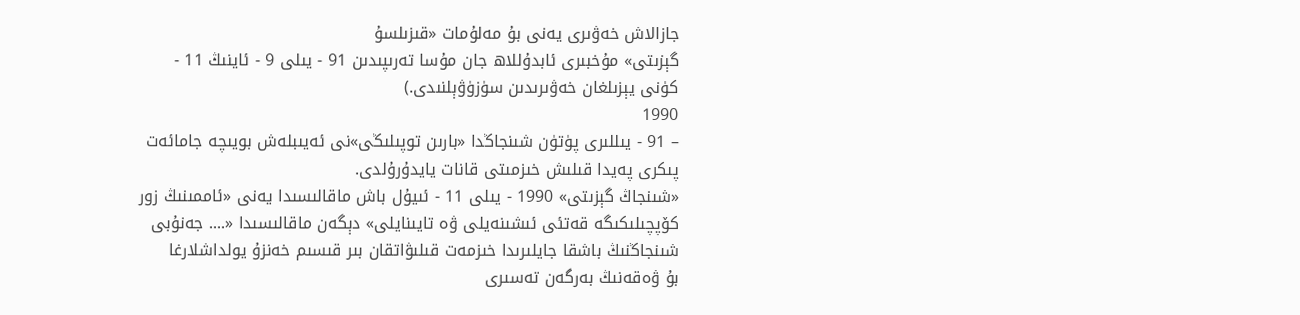جازالاش خەۋىرى يەنى بۇ مەلۇمات «قىزىلسۇ
گېزىتى» مۇخبىرى ئابدۇللاھ جان مۇسا تەرىپىدىن 91 - يىلى 9 - ئاينىڭ 11 -
كۈنى يېزىلغان خەۋىرىدىن سۈزۈۋېلنىدى.)
1990
– 91 - يىللىرى پۈتۈن شىنجاڭدا «بارىن توپىلىڭى»نى ئەيىبلەش بويىچە جامائەت
پىكرى پەيدا قىلىش خىزمىتى قانات يايدۇرۇلدى.
«شىنجاڭ گېزىتى» 1990 - يىلى 11 - ئىيۇل باش ماقالىسىدا يەنى «ئاممىنىڭ زور
كۆپچىلىكىگە قەتئى ئىشىنەيلى ۋە تايىنايلى» دېگەن ماقالىسىدا «.... جەنۇبى
شىنجاڭنىڭ باشقا جايلىرىدا خىزمەت قىلىۋاتقان بىر قىسىم خەنزۇ يولداشلارغا
بۇ ۋەقەنىڭ بەرگەن تەسىرى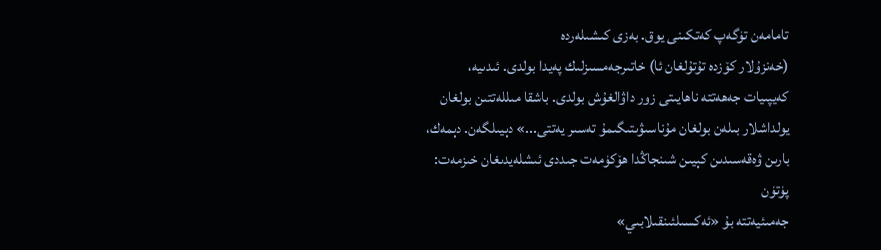تامامەن تۈگەپ كەتكىنى يوق. بەزى كىشىلەردە
(خەنزۇلار كۆزدە تۇتۇلغان ئا) خاتىرجەمسىزلىك پەيدا بولدى. ئىدىيە،
كەيپىيات جەھەتتە ناھايىتى زور داۋالغۇش بولدى. باشقا مىللەتتىن بولغان
يولداشلار بىلەن بولغان مۇناسىۋىتىگىمۇ تەسىر يەتتى...» دېيىلگەن. دېمەك،
بارىن ۋەقەسىدىن كېيىن شىنجاڭدا ھۆكۈمەت جىددى ئىشلەيدىغان خىزمەت: پۈتۈن
جەمىئيەتتە بۇ «ئەكسىلئىنقىلابىي»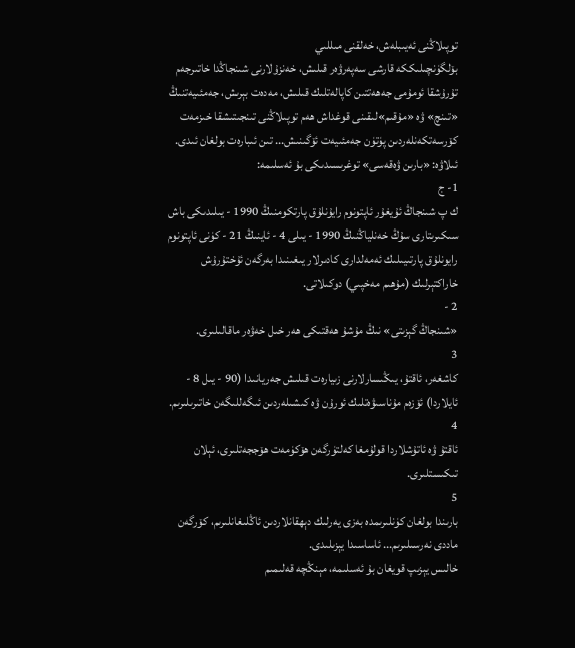توپىلاڭنى ئەيىبلەش، خەلقنى مىللىي
بۆلگۈنچىلىككە قارشى سەپەرۋەر قىلىش، خەنزۇلارنى شىنجاڭدا خاتىرجەم
تۇرۇشقا ئومۇمى جەھەتتىن كاپالەتلىك قىلىش، مەدەت بېرىش، جەمئىيەتنىڭ
«تىنچ» ۋە «مۇقىم»لىقىنى قوغداش ھەم توپىلاڭنى تىنجىتىشقا خىزمەت
كۆرسەتكەنلەردىن پۈتۈن جەمئىيەت ئۆگىنىش... تىن ئىبارەت بولغان ئىدى.
ئىلاۋە: «بارىن ۋەقەسى» توغرىسىدىكى بۇ ئەسلىمە:
1- ج
ك پ شىنجاڭ ئۇيغۇر ئاپتونوم رايۇنلۇق پارتكومنىڭ 1990 - يىلىدىكى باش
سىكىرىتارى سۇڭ خەنلياڭنىڭ 1990 - يىلى 4 - ئاينىڭ 21 - كۈنى ئاپتونوم
رايونلۇق پارتىيىلىك ئەمەلدارى كادىرلار يىغىنىدا بەرگەن ئۇختۇرۇش
خاراكتېرلىك (مۇھىم مەخپىي) دوكىلاتى.
2 -
«شىنجاڭ گېزىتى» نىڭ مۇشۇ ھەقتىكى ھەر خىل خەۋەر ماقالىلىرى.
3
كاشغەر، ئاقتۇ، يىڭىسارلارنى زىيارەت قىلىش جەريانىدا (90 - يىل 8 -
ئايلاردا) ئۆزەم مۇناسىۋەتلىك ئورۇن ۋە كىشىلەردىن ئىگەللىگەن خاتىرىلىرىم.
4
ئاقتۇ ۋە ئاتۇشلاردا قولۇمغا كەلتۈرگەن ھۆكۈمەت ھۆججەتلىرى، ئېلان
تىكىستلىرى.
5
بارىندا بولغان كۈنلىرىمدە بەزى يەرلىك دېھقانلاردىن ئاڭلىغانلىرىم، كۆرگەن
ماددى نەرسىلىرىم... ئاساسىدا يېزىلىدى.
خالىس يېزىپ قويغان بۇ ئەسلىمە، مېنڭچە قەلىمىم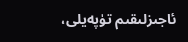ئاجىزلىقىم تۈپەيلى،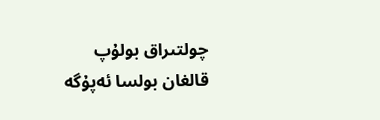چولتىراق بولۇپ قالغان بولسا ئەپۇگە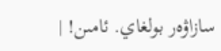سازاۋەر بولغاي. ئامىن! |